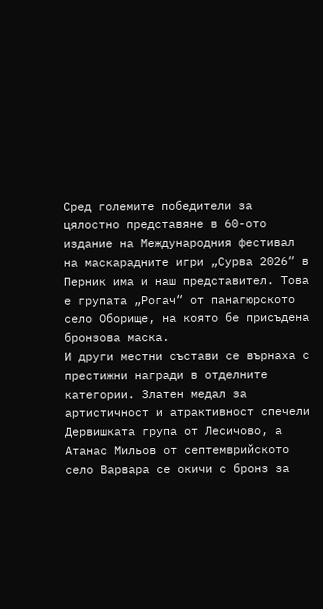Сред големите победители за цялостно представяне в 60-ото издание на Международния фестивал на маскарадните игри „Сурва 2026“ в Перник има и наш представител. Това е групата „Рогач“ от панагюрското село Оборище, на която бе присъдена бронзова маска.
И други местни състави се върнаха с престижни награди в отделните категории. Златен медал за артистичност и атрактивност спечели Дервишката група от Лесичово, а Атанас Мильов от септемврийското село Варвара се окичи с бронз за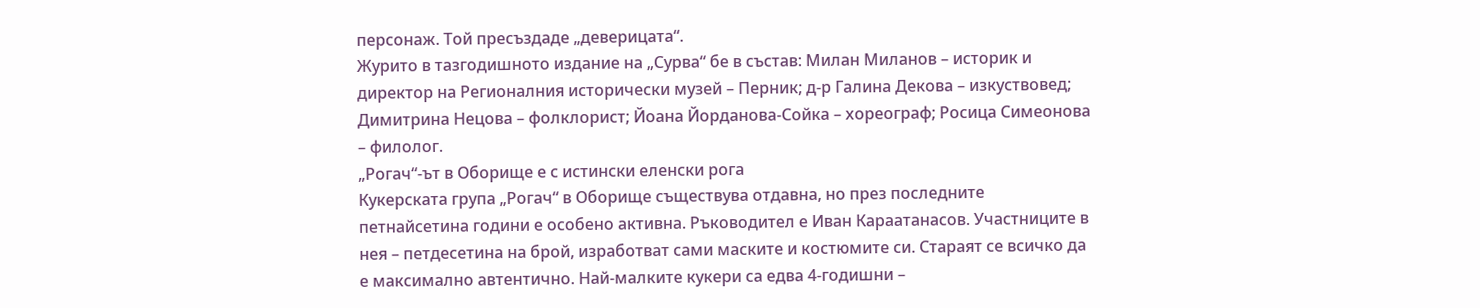персонаж. Той пресъздаде „деверицата“.
Журито в тазгодишното издание на „Сурва“ бе в състав: Милан Миланов – историк и директор на Регионалния исторически музей – Перник; д-р Галина Декова – изкуствовед; Димитрина Нецова – фолклорист; Йоана Йорданова-Сойка – хореограф; Росица Симеонова – филолог.
„Рогач“-ът в Оборище е с истински еленски рога
Кукерската група „Рогач“ в Оборище съществува отдавна, но през последните петнайсетина години е особено активна. Ръководител е Иван Караатанасов. Участниците в нея – петдесетина на брой, изработват сами маските и костюмите си. Стараят се всичко да е максимално автентично. Най-малките кукери са едва 4-годишни –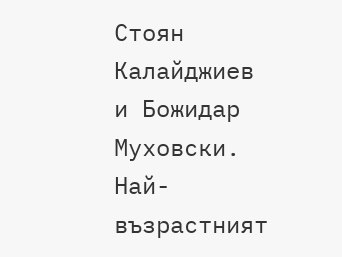Стоян Калайджиев и Божидар Муховски. Най-възрастният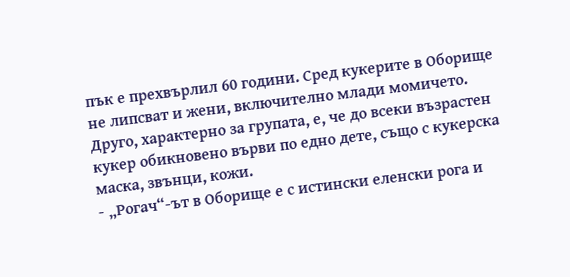пък е прехвърлил 60 години. Сред кукерите в Оборище не липсват и жени, включително млади момичето. Друго, характерно за групата, е, че до всеки възрастен кукер обикновено върви по едно дете, също с кукерска маска, звънци, кожи.
- „Рогач“-ът в Оборище е с истински еленски рога и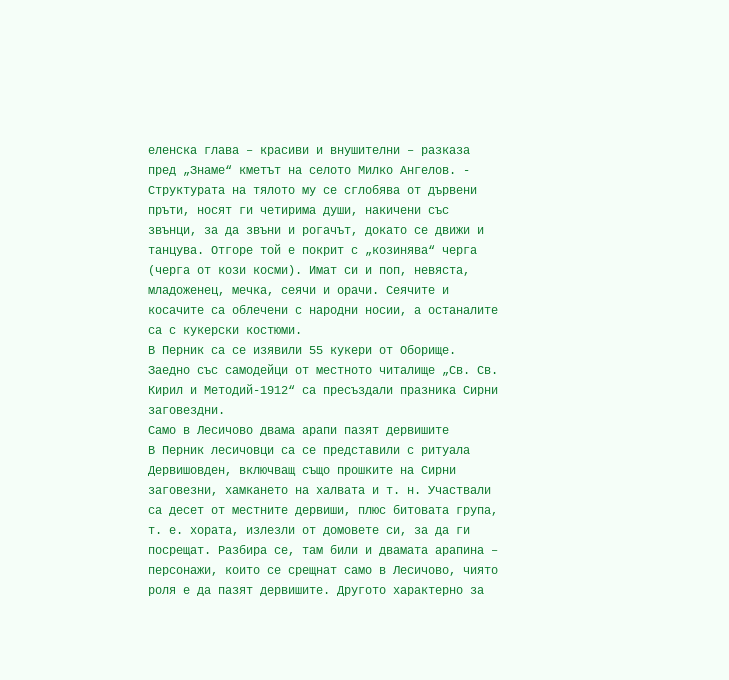еленска глава – красиви и внушителни – разказа пред „Знаме“ кметът на селото Милко Ангелов. - Структурата на тялото му се сглобява от дървени пръти, носят ги четирима души, накичени със звънци, за да звъни и рогачът, докато се движи и танцува. Отгоре той е покрит с „козинява“ черга (черга от кози косми). Имат си и поп, невяста, младоженец, мечка, сеячи и орачи. Сеячите и косачите са облечени с народни носии, а останалите са с кукерски костюми.
В Перник са се изявили 55 кукери от Оборище. Заедно със самодейци от местното читалище „Св. Св. Кирил и Методий-1912“ са пресъздали празника Сирни заговездни.
Само в Лесичово двама арапи пазят дервишите
В Перник лесичовци са се представили с ритуала Дервишовден, включващ също прошките на Сирни заговезни, хамкането на халвата и т. н. Участвали са десет от местните дервиши, плюс битовата група, т. е. хората, излезли от домовете си, за да ги посрещат. Разбира се, там били и двамата арапина – персонажи, които се срещнат само в Лесичово, чиято роля е да пазят дервишите. Другото характерно за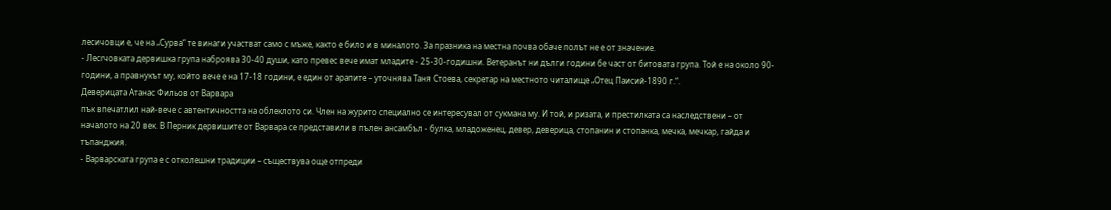лесичовци е, че на „Сурва“ те винаги участват само с мъже, както е било и в миналото. За празника на местна почва обаче полът не е от значение.
- Лесrчовката дервишка група наброява 30-40 души, като превес вече имат младите - 25-30-годишни. Ветеранът ни дълги години бе част от битовата група. Той е на около 90-години, а правнукът му, който вече е на 17-18 години, е един от арапите – уточнява Таня Стоева, секретар на местното читалище „Отец Паисий-1890 г.“.
Деверицата Атанас Фильов от Варвара
пък впечатлил най-вече с автентичността на облеклото си. Член на журито специално се интересувал от сукмана му. И той, и ризата, и престилката са наследствени – от началото на 20 век. В Перник дервишите от Варвара се представили в пълен ансамбъл - булка, младоженец, девер, деверица, стопанин и стопанка, мечка, мечкар, гайда и тъпанджия.
- Варварската група е с отколешни традиции – съществува още отпреди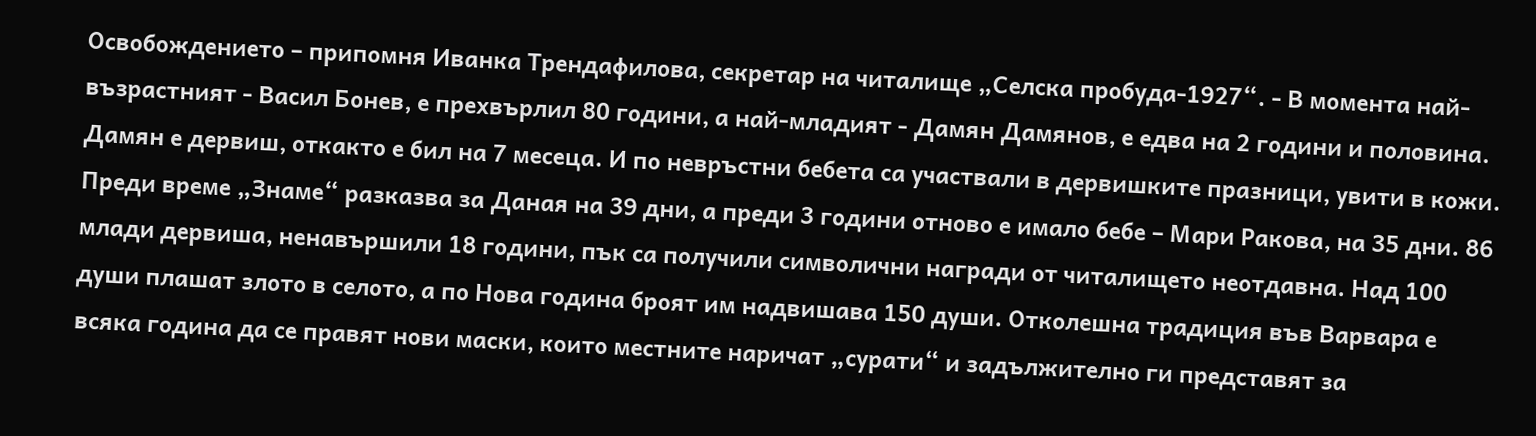Освобождението – припомня Иванка Трендафилова, секретар на читалище „Селска пробуда-1927“. - В момента най-възрастният - Васил Бонев, е прехвърлил 80 години, а най-младият - Дамян Дамянов, е едва на 2 години и половина. Дамян е дервиш, откакто е бил на 7 месеца. И по невръстни бебета са участвали в дервишките празници, увити в кожи. Преди време „Знаме“ разказва за Даная на 39 дни, а преди 3 години отново е имало бебе – Мари Ракова, на 35 дни. 86 млади дервиша, ненавършили 18 години, пък са получили символични награди от читалището неотдавна. Над 100 души плашат злото в селото, а по Нова година броят им надвишава 150 души. Отколешна традиция във Варвара е всяка година да се правят нови маски, които местните наричат „сурати“ и задължително ги представят за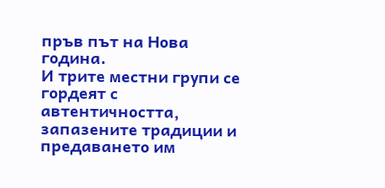пръв път на Нова година.
И трите местни групи се гордеят с автентичността, запазените традиции и предаването им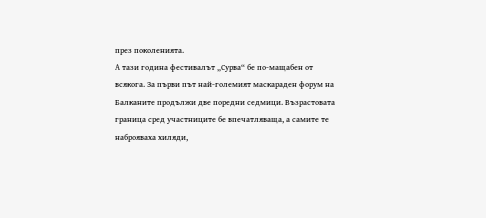през поколенията.
А тази година фестивалът „Сурва“ бе по-мащабен от всякога. За първи път най-големият маскараден форум на Балканите продължи две поредни седмици. Възрастовата граница сред участниците бе впечатляваща, а самите те наброяваха хиляди,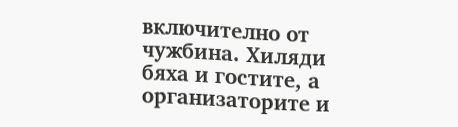включително от чужбина. Хиляди бяха и гостите, а организаторите и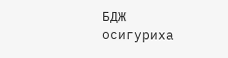БДЖ осигуриха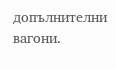допълнителни вагони.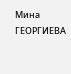Мина ГЕОРГИЕВА